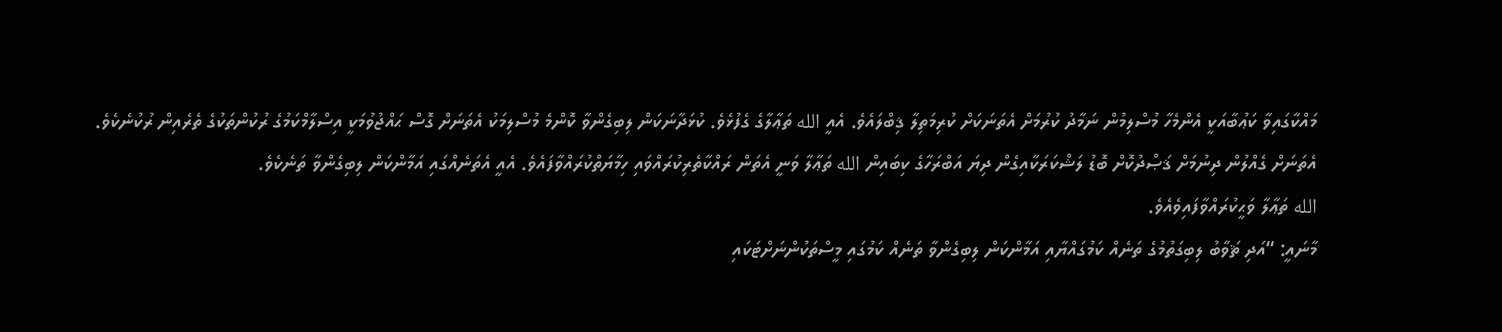މައްކާގައިވާ ކަޢުބާއަކީ އެންމެހާ މުސްލިމުން ނަމާދު ކުރުމަށް އެތަނަކަށް ކުރިމަތިލާ ޤިބްލައެވެ. އެއީ الله ތަޢާލާގެ ގެފުޅެވެ. ކުޅަދާނަކަން ލިބިގެންވާ ކޮންމެ މުސްލިމަކު އެތަނަށް ގޮސް ޙައްޖުވުމަކީ އިސްލާމްކަމުގެ ރުކުންތަކުގެ ތެރެއިން ރުކުނެކެވެ.
އެތަނަށް ގެއްލުން ދިނުމަށް ޤަޞްދުކޮށް ބޮޑު ލަޝްކަރަކާއިގެން ދިޔަ އަބްރަހާގެ ކިބައިން الله ތަޢާލާ ވަނީ އެތަން ރައްކާތެރިކުރައްވައި ހިމާޔަތްކުރައްވާފައެވެ. އެއީ އެތަނެއްގައި އަމާންކަން ލިބިގެންވާ ތަނެކެވެ.
الله ތަޢާލާ ވަޙީކުރައްވާފައިވެއެވެ.
މާނައީ: “އަދި ޘަވާބު ލިބިގަތުމުގެ ތަނެއް ކަމުގައްޔާއި އަމާންކަން ލިބިގެންވާ ތަނެއް ކަމުގައި މީސްތަކުންނަށްޓަކައި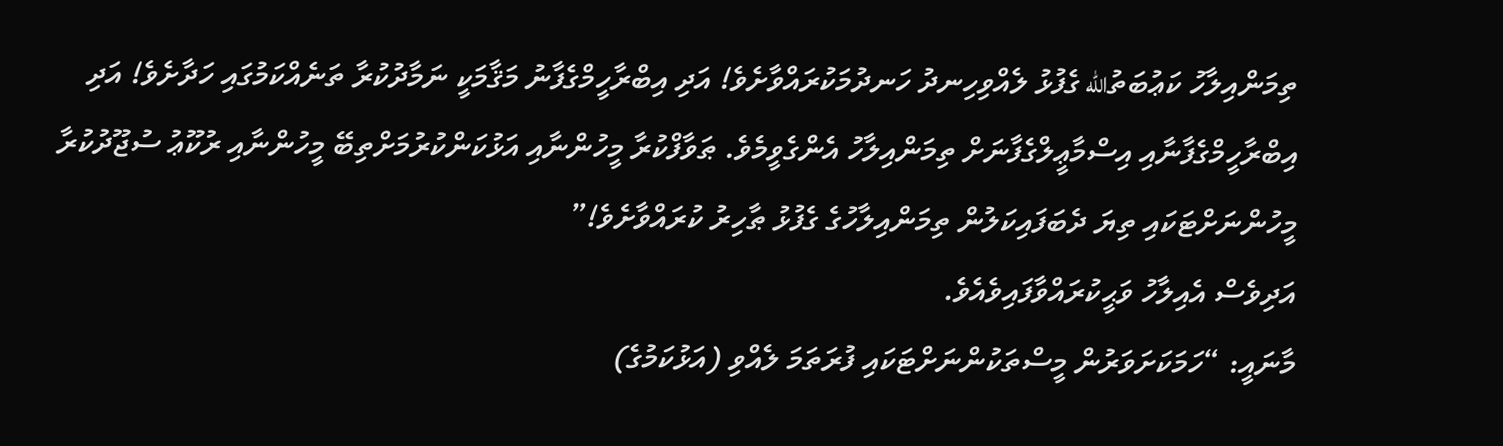ތިމަންއިލާހު ކަޢުބަތުالله ގެފުޅު ލެއްވިހިނދު ހަނދުމަކުރައްވާށެވެ! އަދި އިބްރާހީމްގެފާނު މަޤާމަކީ ނަމާދުކުރާ ތަނެއްކަމުގައި ހަދާށެވެ! އަދި އިބްރާހީމްގެފާނާއި އިސްމާޢީލްގެފާނަށް ތިމަންއިލާހު އެންގެވީމެވެ. ޠަވާފްކުރާ މީހުންނާއި އަޅުކަންކުރުމަށްތިބޭ މީހުންނާއި ރުކޫޢު ސުޖޫދުކުރާ މީހުންނަށްޓަކައި ތިޔަ ދެބަފައިކަލުން ތިމަންއިލާހުގެ ގެފުޅު ޠާހިރު ކުރައްވާށެވެ!”
އަދިވެސް އެއިލާހު ވަޙީކުރައްވާފައިވެއެވެ.
މާނައީ: “ހަމަކަށަވަރުން މީސްތަކުންނަށްޓަކައި ފުރަތަމަ ލެއްވި (އަޅުކަމުގެ)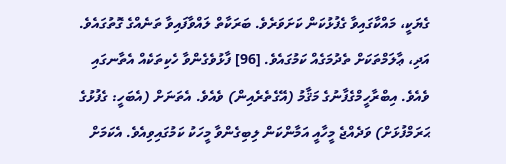ގެޔަކީ، މައްކާގައިވާ ގެފުޅުކަން ކަށަވަރެވެ. ބަރަކާތް ލައްވާފައިވާ ތަނެއްގެ ގޮތުގައެވެ. އަދި، ޢާލަމްތަކަށް ތެދުމަގެއް ކަމުގައެވެ. [96] ފާޅުވެގެންވާ ހެކިތަކެއް އެތާނގައި ވެއެވެ. އިބްރާހީމްގެފާނުގެ މަޤާމު (އޭގެތެރެއިން) ވެއެވެ. އެތަނަށް (އެބަހީ: ގެފުޅުގެ ޙަރަމްފުޅަށް) ވަދެއްޖެ މީހާއީ އަމާންކަން ލިބިގެންވާ މީހަކު ކަމުގައިވިއެވެ. އެކަމަށް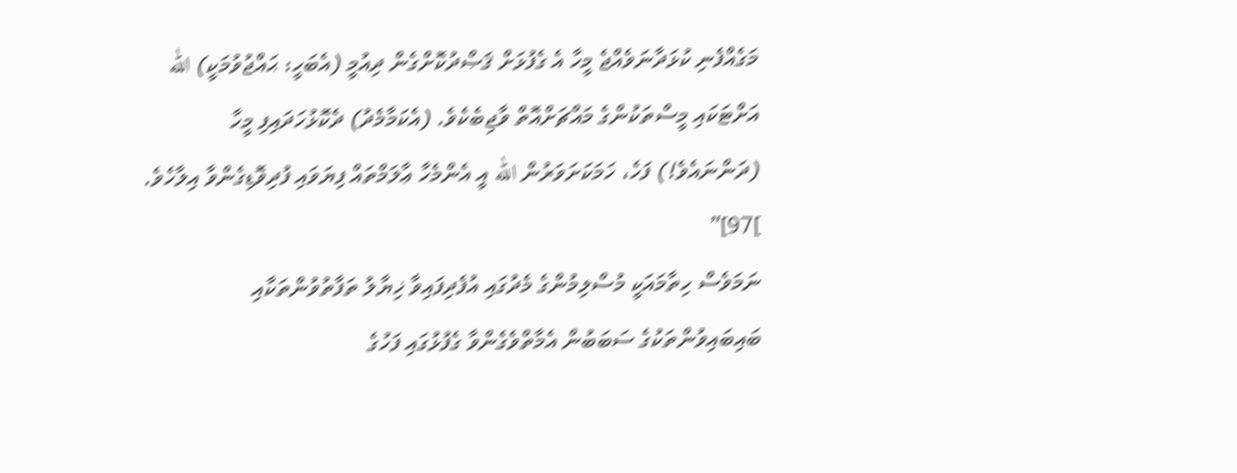މަގެއްފެނި ކުޅަދާނަވެއްޖެ މީހާ އެ ގެފުޅަށް ޤަޞްދުކޮށްގެން ދިއުމީ (އެބަހީ: ޙައްޖުވުމަކީ) الله އަށްޓަކައި މީސްތަކުންގެ މައްޗަށްއޮތް ވާޖިބެކެވެ. (އެކަމާމެދު) ދެކޮޅުހަދައިފި މީހާ (ދަންނައެވެ!) ފަހެ، ހަމަކަށަވަރުން الله އީ އެންމެހާ ޢާލަމްތައް ފިޔަވައި ފުދިވޮޑިގެންވާ އިލާހެވެ. ]97]”
ނަމަވެސް ހިތާމައަކީ މުސްލިމުންގެ މެދުގައި އުފެދިފައިވާ ޚިޔާލު ތަފާތުވުންތަކާއި ބައިބައިވުންތަކުގެ ސަބަބުން އެމާތްވެގެންވާ ގެފުޅުގައި ފަހުގެ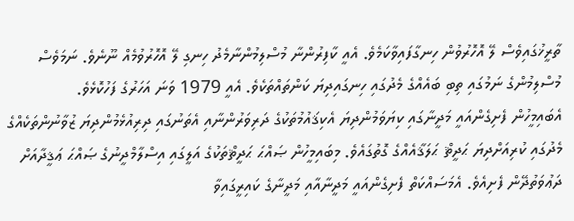ތާރީޚުގައިވެސް ލޭ އޮހޮރުވުން ހިނގާފައިވާކަމެވެ. އެއީ ކާފިރުންނާ މުސްލިމުންނާމެދު ހިނގި ލޭ އޮހޮރުވުމެއް ނޫނެވެ. ނަމަވެސް މުސްލިމުންގެ ނަމުގައި ތިބި ބައެއްގެ މެދުގައި ހިނގައިދިޔަ ކަންތައްތަކެވެ. އެއީ 1979 ވަނަ އަހަރުގެ ފަހުކޮޅެވެ.
އެބައިމީހުން ފެށިގެންއައީ މަދީނާގައި ކިޔަވަމުންދިޔަ އެކިޤައުމުތަކުގެ ދަރިވަރުންނާއި އެތަނުގައި ދިރިއުޅެމުންދިޔަ ޒުވާނުންތަކެއްގެ މެދުގައި ކުރިއަށްދިޔަ ޙަދީޘް ޙަލަޤާއެއްގެ ގޮތުގައެވެ. މިބައިމީހުން ޞައްޙަ ޙަދީޘްތަކުގެ އަލީގައި އިސްލާމްދީނުގެ ޞައްޙަ ޢަޤީދާއަށް ދަޢުވަތުދޭން ފެށިއެވެ. އެމަސައްކަތް ފެށިގެންއައީ މަދީނާއާއި މަދީނާގެ ކައިރީގައިވާ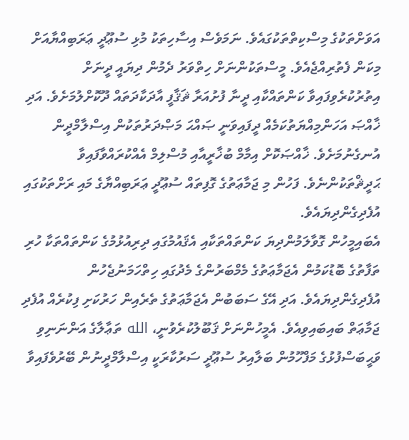އަވަށްތަކުގެ މިސްކިތްތަކުގައެވެ. ނަމަވެސް އިސާހިތަކު މުޅި ސުޢޫދީ ޢަރަބިއްޔާއަށް މިކަން ފެތުރިއްޖެއެވެ. މީސްތަކުންނަށް ހިތްވަރު ދެމުން ދިޔައީ ދީނަށް އިތުރުކުރެވިފައިވާ ކަންތައްކާއި ދީނާ ފުށުއަރާ ޘަޤާފީ އާދަކާދަތައް ދޫކޮށްލުމަށެވެ. އަދި ޚާއްޞަ އަހަންމިއްޔަތުކަމެއް ދީފައިވަނީ ޞައްޙަ މަޞްދަރުތަކުން އިސްލާމްދީން އުނގެނުމަށެވެ. ޚާއްޞަކޮށް އިމާމް ބުޚާރީއާއި މުސްލިމް އެއްކުރައްވާފައިވާ ޙަދީޘްތަކުންނެވެ. ފަހުން މި ޖަމާޢަތުގެ ގޮފިތައް ސުޢޫދީ ޢަރަބިއްޔާގެ މައި ރަށްތަކުގައި އުފެދިގެންދިޔައެވެ.
އެބައިމީހުން ގޮވާލަމުންދިޔަ ކަންތައްތަކާއި އެޤައުމުގައި ދިރިއުޅުމުގެ ކަންތައްތަކާ ހުރި ތަފާތުގެ ބޮޑުކަމުން އެޖަމާޢަތުގެ މެމްބަރުންގެ މެދުގައި ހިތްހަމަނުޖެހުން އުފެދިގެންދިޔައެވެ. އަދި އޭގެ ސަބަބުން އެޖަމާޢަތުގެ ތެރެއިން ހަރުކަށި ފިކުރެއް އުފެދި ޖަމާޢަތް ބައިބައިވިއެވެ. އެމީހުންނަށް ޤަބޫލުކުރެވުނީ، الله ތަޢާލާގެ އަންނަނިވި ވަޙީބަސްފުޅުގެ މަފްހޫމުން ބަލާއިރު ސުޢޫދީ ސަރުކާރަކީ އިސްލާމްދީނުން ބޭރުވެފައިވާ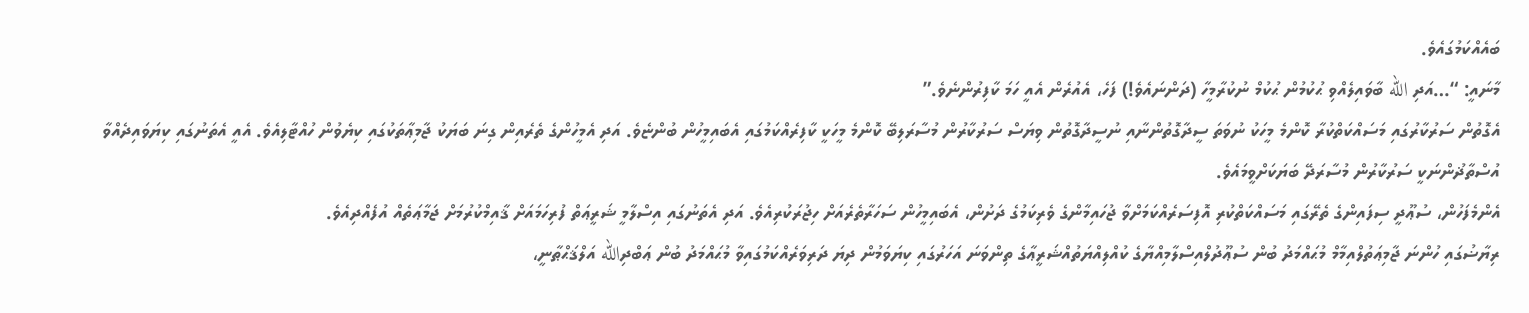ބައެއްކަމުގައެވެ.
މާނައީ: “…އަދި الله ބާވައިލެއްވި ޙުކުމުން ޙުކުމް ނުކުރާމީހާ (ދަންނައެވެ!) ފަހެ، އެއުރެން އެއީ ހަމަ ކާފިރުންނެވެ.”
އެގޮތުން ސަރުކާރުގައި މަސައްކަތްކުރާ ކޮންމެ މީހަކު ނުވަތަ ސީދާގޮތުންނާއި ނުސީދާގޮތުން ވިޔަސް ސަރުކާރުން މުސާރަލިބޭ ކޮންމެ މީހަކީ ކާފިރެއްކަމުގައި އެބައިމީހުން ބުންޏެވެ. އަދި އެމީހުންގެ ތެރެއިން ގިނަ ބަޔަކު ޖާމިޢާތަކުގައި ކިޔެވުން ހުއްޓާލިއެވެ. އެއީ އެތަނުގައި ކިޔަވައިދެއްވާ އުސްތާޛުންނަކީ ސަރުކާރުން މުސާރަދޭ ބަޔަކަށްވީމައެވެ.
އެންމެފަހުން، ސުޢޫދީ ސިފައިންގެ ތެރޭގައި މަސައްކަތްކުރި އޮފިސަރެއްކަމަށްވާ ޖުހައިމާންގެ ވެރިކަމުގެ ދަށުން، އެބައިމީހުން ސަހަރާތެރެއަށް ހިޖުރަކުރިއެވެ. އަދި އެތަނުގައި އިސްލާމީ ޝަރީޢަތް ފުރިހަމައަށް ޤާއިމްކުރުމަށް ޖަމާޢަތެއް އުފެއްދިއެވެ.
ރިޔާޟުގައި ހުންނަ ޖާމިޢަތުލްއިމާމް މުޙައްމަދު ބުން ސުޢޫދުލްއިސްލާމިއްޔާގެ ކުއްލިއްޔަތުއްޝަރީޢާގެ ތިންވަނަ އަހަރުގައި ކިޔަވަމުން ދިޔަ ދަރިވަރެއްކަމުގައިވާ މުޙައްމަދު ބުން ޢަބްދިالله އަލްޤަޙްޠާނީ،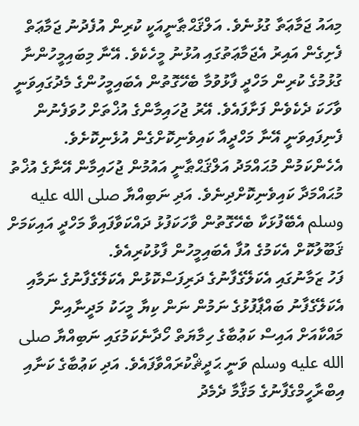މިއައު ޖަމާޢަތާ ގުޅުނެވެ. އަލްޤަޙްޠާނީއަކީ ކުރިން އުފެދުނު ޖަމާޢަތް ފެށިގެން އައިރު އެޖަމާޢަތުގައި އުޅުނު މީހެކެވެ. އޭނާ މިބައިމީހުންނާ ގުޅުމުގެ ކުރިން މަހްދީ ފާޅުވުމާ ބެހޭގޮތުން އެބައިމީހުންގެ މެދުގައިވަނީ ވާހަކަ ދެކެވެން ފަށާފައެވެ. އޭރު ޖުހައިމާންގެ އުޚްތަށް ހުވަފެނުން ފެނިފައިވަނީ އޭނާ މަހްދީއާ ކައިވެނިކޮށްގެން އުޅެނިކޮށެވެ. އެހެންކަމުން މުޙައްމަދު އަލްޤަޙްޠާނީ އައުމުން ޖުހައިމާން އޭނާގެ އުޚްތު މުޙައްމަދާ ކައިވެނިކޮށްދިނެވެ. އަދި ނަބިއްޔާ صلى الله عليه وسلم އެބޭފުޅަކާ ބެހޭގޮތުން ވާހަކަފުޅު ދައްކަވާފައިވާ މަހްދީ އައިކަމަށް ޤަބޫލުކޮށް އެކަމުގެ އުފާ އެބައިމީހުން ފާޅުކުރިއެވެ.
ފަހު ޒަމާނުގައި އެކަލޭގެފާނުގެ ދަރިފަސްކޮޅުން އެކަލޭގެފާނުގެ ނަމާއި އެކަލޭގެފާނު ބައްޕާފުޅުގެ ނަމުން ނަން ކިޔާ މީހަކު މަދީނާއިން މައްކާއަށް އައިސް ކަޢުބާގެ ހިމާޔަތް ހޯދާނެކަމުގައި ނަބިއްޔާ صلى الله عليه وسلم ވަނީ ޙަދީޘްކުރައްވާފައެވެ. އަދި ކަޢުބާގެ ކަނާއި އިބްރާހީމްގެފާނުގެ މަޤާމާ ދެމެދު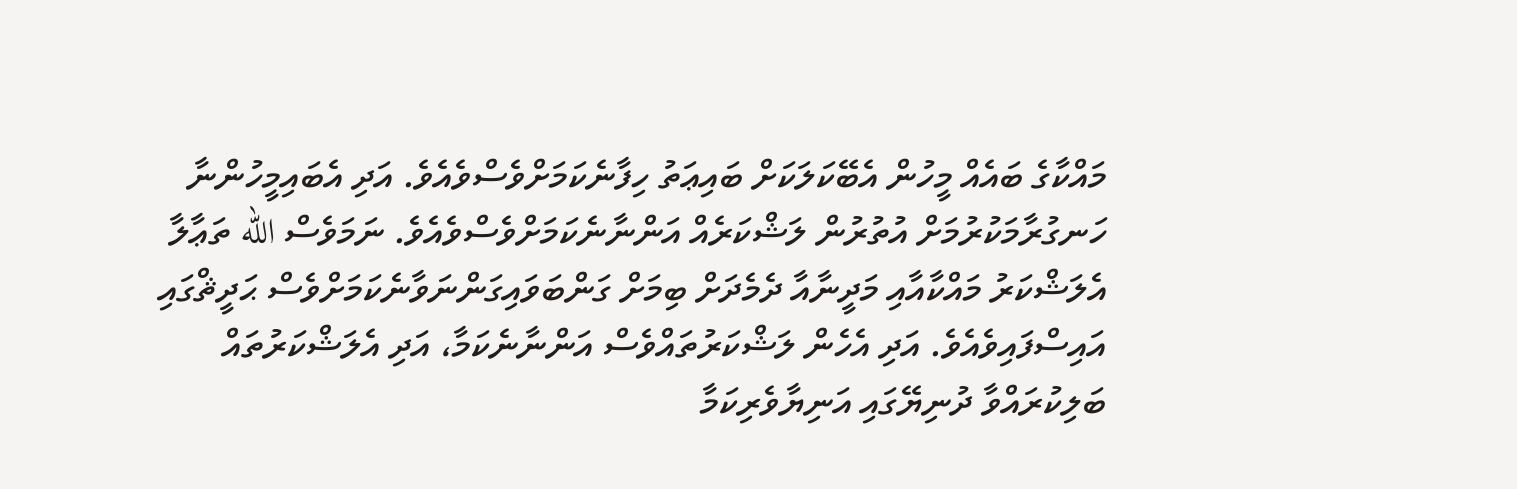މައްކާގެ ބައެއް މީހުން އެބޭކަލަކަށް ބައިޢަތު ހިފާނެކަމަށްވެސްވެއެވެ. އަދި އެބައިމީހުންނާ ހަނގުރާމަކުރުމަށް އުތުރުން ލަޝްކަރެއް އަންނާނެކަމަށްވެސްވެއެވެ. ނަމަވެސް الله ތަޢާލާ އެލަޝްކަރު މައްކާއާއި މަދީނާއާ ދެމެދަށް ބިމަށް ގަންބަވައިގަންނަވާނެކަމަށްވެސް ޙަދީޘްގައި އައިސްފައިވެއެވެ. އަދި އެހެން ލަޝްކަރުތައްވެސް އަންނާނެކަމާ، އަދި އެލަޝްކަރުތައް ބަލިކުރައްވާ ދުނިޔޭގައި އަނިޔާވެރިކަމާ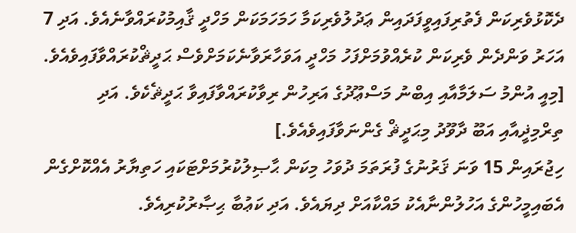ދެކޮޅުވެރިކަން ފެތުރިފައިވީފަދައިން ޢަދުލުވެރިކަމާ ހަމަހަމަކަން މަހްދީ ޤާއިމުކުރައްވާނެއެވެ. އަދި 7 އަހަރު ވަންދެން ވެރިކަން ކުރެއްވުމަށްފަހު މަހްދީ އަވަހާރަވާނެކަމަށްވެސް ޙަދީޘްކުރައްވާފައިވެއެވެ. [މިއީ އުންމު ސަލަމާއާއި އިބްނު މަސްޢޫދުގެ އަރިހުން ރިވާކުރައްވާފައިވާ ޙަދީޘެކެވެ. އަދި ތިރްމިޛީއާއި އަބޫ ދާވޫދު މިޙަދީޘް ގެންނަވާފައިވެއެވެ.]
ހިޖުރައިން 15 ވަނަ ޤަރުނުގެ ފުރަތަމަ ދުވަހު މިކަން ޙާޞިލުކުރުމަށްޓަކައި ހަތިޔާރު އެއްކޮށްގެން އެބައިމީހުންގެ އަހުލުންނާއެކު މައްކާއަށް ދިޔައެވެ. އަދި ކަޢުބާ ޙިޞާރުކުރިއެވެ.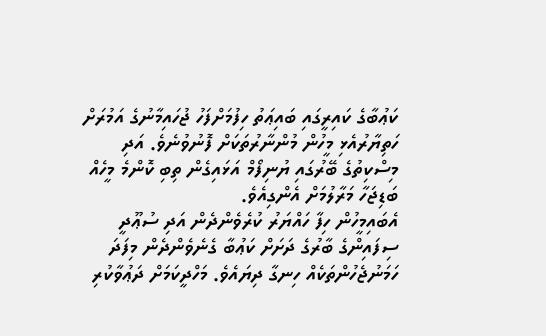ކަޢުބާގެ ކައިރީގައި ބައިޢަތު ހިފުމަށްފަހު ޖުހައިމާނުގެ އަމުރަށް ހަތިޔާރުއެޅި މީހުން މުންނާރުތަކަށް ފޮނުވުނެވެ. އަދި މިސްކިތުގެ ބޭރުގައި ޔުނިފޯމް އަޅައިގެން ތިބި ކޮންމެ މީހެއް ބަޑިޖަހާ މަރާލުމަށް އެންގިއެވެ.
އެބައިމީހުން ހިފާ ހައްޔަރު ކުރެވެންދެން އަދި ސުޢޫދީ ސިފައިންގެ ބާރުގެ ދަށަށް ކަޢުބާ ގެނެވެންދެން މިފަދަ ހަމަނުޖެހުންތަކެއް ހިނގާ ދިޔައެވެ. މަހްދީކަމަށް ދަޢުވާކުރި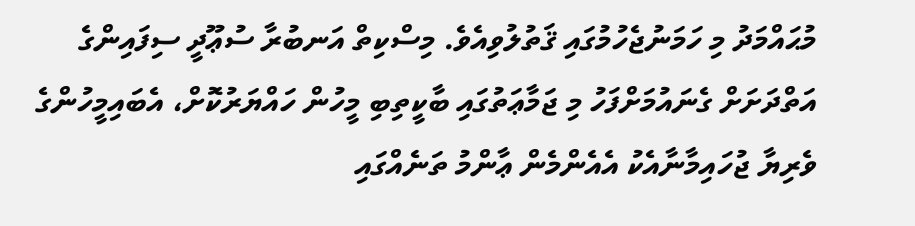މުޙައްމަދު މި ހަމަނުޖެހުމުގައި ޤަތުލުވިއެވެ. މިސްކިތް އަނބުރާ ސުޢޫދީ ސިފައިންގެ އަތްދަށަށް ގެނައުމަށްފަހު މި ޖަމާޢަތުގައި ބާކީތިބި މީހުން ހައްޔަރުކޮށް، އެބައިމީހުންގެ ވެރިޔާ ޖުހައިމާނާއެކު އެއެންމެން ޢާންމު ތަނެއްގައި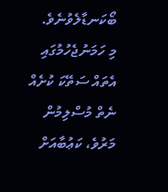ބޯކަނޑާލެވުނެވެ.
މި ހަމަނުޖެހުމުގައި އެތައް ސަތޭކަ ކުށެއް ނެތް މުސްލިމުން މަރުވެ، ކަޢުބާއަށް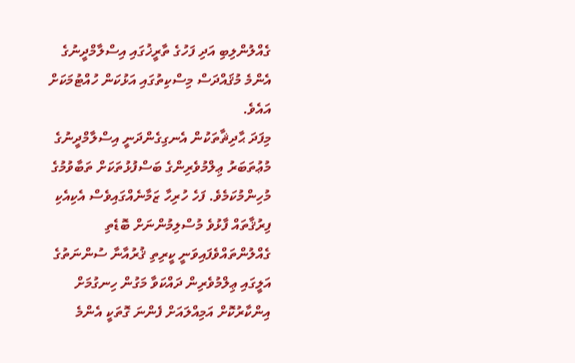ގެއްލުންލިބި އަދި ފަހުގެ ތާރީޚުގައި އިސްލާމްދީނުގެ އެންމެ މުޤައްދަސް މިސްކިތުގައި އަޅުކަން ހުއްޓުމަކަށް އައެވެ.
މިފަދަ ޙާދިޘާތަކުން އެނގިގެންދަނީ އިސްލާމްދީނުގެ މުޢުތަބަރު ޢިލްމުވެރިންގެ ބަސްފުޅުތަކަށް ތަބާވުމުގެ މުހިންމުކަމެވެ. ފަހެ ހުރިހާ ޒަމާނެއްގައިވެސް އެކިއެކި ފިރުޤާތައް ފާޅުވެ މުސްލިމުންނަށް ބޮޑެތި ގެއްލުންތައްވެފައިވަނީ ކީރިތި ޤުރުއާނާ ސުންނަތުގެ އަލީގައި ޢިލްމުވެރިން ދައްކަވާ މަގުން ހިނގުމަށް އިންކާރުކޮށް އަމިއްލައަށް ފެންނަ ގޮތަކީ އެންމެ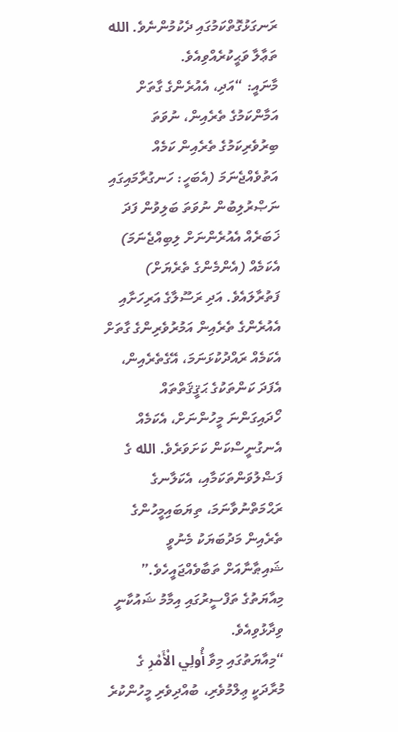ރަނގަޅުގޮތްކަމުގައި ދެކުމުންނެވެ. الله ތަޢާލާ ވަޙީކުރެއްވިއެވެ.
މާނައީ: “އަދި، އެއުރެންގެ ގާތަށް އަމާންކަމުގެ ތެރެއިން، ނުވަތަ ބިރުވެރިކަމުގެ ތެރެއިން ކަމެއް އަތުވެއްޖެނަމަ (އެބަހީ: ހަނގުރާމައިގައި ނަޞްރުލިބުން ނުވަތަ ބަލިވުން ފަދަ ޚަބަރެއް އެއުރެންނަށް ލިބިއްޖެނަމަ) އެކަމެއް (އެންމެންގެ ތެރެޔަށް) ފަތުރާލައެވެ. އަދި ރަސޫލާގެ އަރިހަށާއި އެއުރެންގެ ތެރެއިން އަމުރުވެރިންގެ ގާތަށް އެކަމެއް ރައްދުކުޅަނަމަ، އޭގެތެރެއިން، އެފަދަ ކަންތަކުގެ ޙަޤީޤަތްތައް ހޯދައިގަންނަ މީހުންނަށް، އެކަމެއް އެނގުނީސްކަން ކަށަވަރެވެ. الله ގެ ފަޟްލުވަންތަކަމާއި، އެކަލާނގެ ރަޙްމަތްނުވާނަމަ، ތިޔަބައިމީހުންގެ ތެރެއިން މަދުބަޔަކު މެނުވީ ޝައިޠާނާއަށް ތަބާވެއްޖައީހެވެ.”
މިއާޔަތުގެ ތަފްސީރުގައި އިމާމު ޝައުކާނީ ވިދާޅުވިއެވެ.
“މިއާޔަތުގައި މިވާ أُولِي الْأَمْرِ ގެ މުރާދަކީ ޢިލްމުވެރި، ބުއްދިވެރި މީހުންކުރެ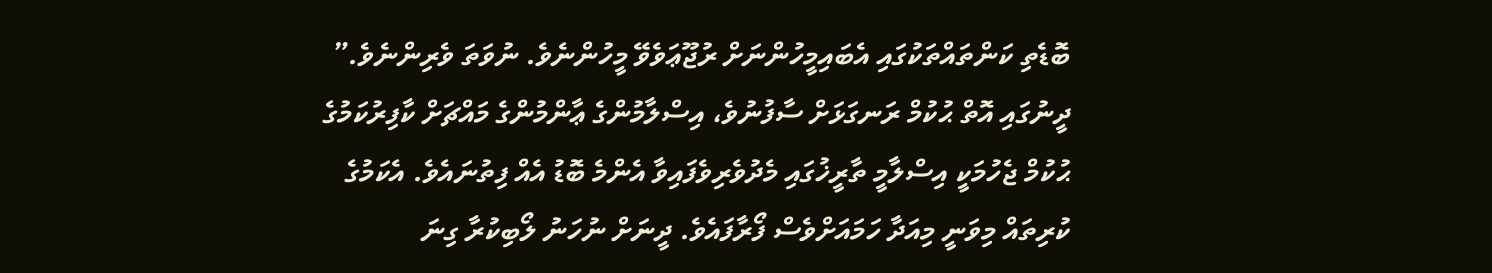ބޮޑެތި ކަންތައްތަކުގައި އެބައިމީހުންނަށް ރުޖޫޢަވެވޭ މީހުންނެވެ. ނުވަތަ ވެރިންނެވެ.”
ދީނުގައި އޮތް ޙުކުމް ރަނގަޅަށް ސާފުނުވެ، އިސްލާމުންގެ ޢާންމުންގެ މައްޗަށް ކާފިރުކަމުގެ ޙުކުމް ޖެހުމަކީ އިސްލާމީ ތާރީޚުގައި މެދުވެރިވެފައިވާ އެންމެ ބޮޑު އެއް ފިތުނައެވެ. އެކަމުގެ ކުރިތައް މިވަނީ މިއަދާ ހަމައަށްވެސް ފޯރާފައެވެ. ދީނަށް ނުހަނު ލޯބިކުރާ ގިނަ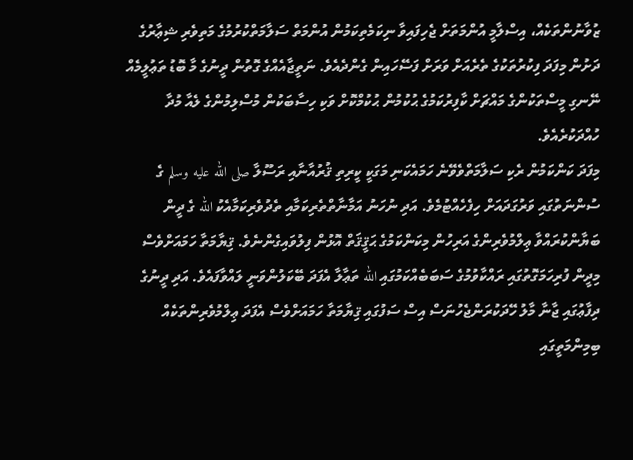ޒުވާނުންތަކެއް، އިސްލާމީ އުންމަތަށް ޖެހިފައިވާ ނިކަމެތިކަމުން އުންމަތް ސަލާމަތްކުރުމުގެ މަތިވެރި ޝިޢާރުގެ ދަށުން މިފަދަ ފިކުރުތަކުގެ ތެރެއަށް ވަރަށް ފަސޭހައިން ގެންދެއެވެ. ނަތީޖާއެއްގެ ގޮތުން ދީނުގެ މާ ބޮޑު ތަޢުލީމެއް ނޭނގި މީސްތަކުންގެ މައްޗަށް ކާފިރުކަމުގެ ޙުކުމުން ޙުކުމްކޮށް ވަކި ހިސާބަކުން މުސްލިމުންގެ ލެއާ މުދާ ހުއްދަކުރެއެވެ.
މިފަދަ ކަންކަމުން ރެކި ސަލާމަތްވެވޭނެ ހަމައެކަނި މަގަކީ ކީރިތި ޤުރުއާނާއި ރަސޫލާ صلى الله عليه وسلم ގެ ސުންނަތުގައި ވަރުގަދައަށް ހިފެހެއްޓުމެވެ. އަދި ނުހަނު އަމާނާތްތެރިކަމާއި ތެދުވެރިކަމާއެކު الله ގެ ދީން ބަޔާންކުރައްވާ ޢިލްމުވެރިންގެ އަރިހުން މިކަންކަމުގެ ޙަޤީޤަތް އޮޅުން ފިލުވައިގެންނެވެ. ޤިޔާމަތާ ހަމައަށްވެސް މިދީން ފުރިހަމަގޮތުގައި ރައްކާވުމުގެ ސަބަބެއްކަމުގައި الله ތަޢާލާ އެފަދަ ބޭކަލުންވަނީ ލައްވާފައެވެ. އަދި ދީނުގެ ދިފާޢުގައި ޖާނާ މާލު ހޭދަކުރަންޖެހުނަސް އިސް ސަފުގައި ޤިޔާމަތާ ހަމައަށްވެސް އެފަދަ ޢިލްމުވެރިންތަކެއް ބިމިންމަތީގައި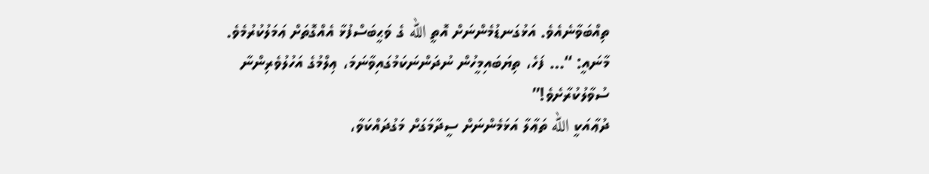ތިއްބަވާނެއެވެ. އަޅުގަނޑުމެންނަށް އޮތީ الله ގެ ވަޙީބަސްފުޅާ އެއްގޮތަށް ޢަމަލުކުރުމެވެ.
މާނައީ: “… ފަހެ، ތިޔަބައިމީހުން ނުދަންނަކަމުގައިވާނަމަ، ޢިލްމުގެ އަހުލުވެރިންނާ ސުވާލުކުރާށެވެ!”
ދުޢާއަކީ الله ތަޢާލާ އަޅަމެންނަށް ސީދާމަގަށް މަގުދައްކަވާ،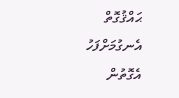ޙައްޤުގޮތް އެނގުމަށްފަހު އެގޮތުން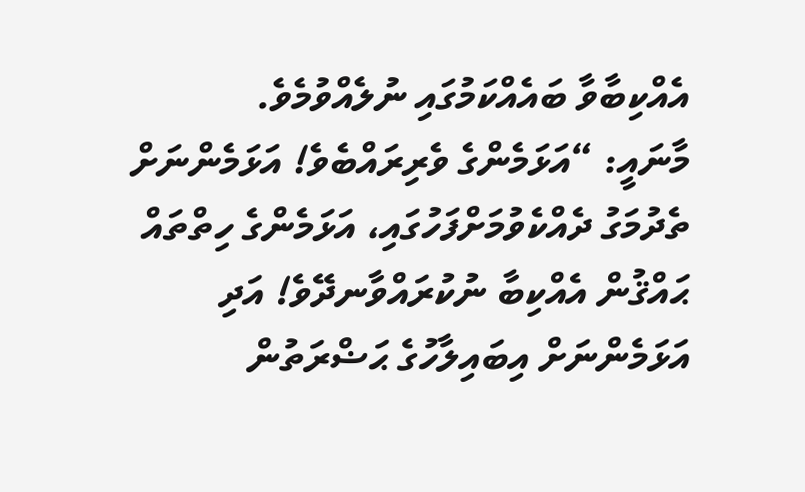އެއްކިބާވާ ބައެއްކަމުގައި ނުލެއްވުމެވެ.
މާނައީ: “އަޅަމެންގެ ވެރިރައްބެވެ! އަޅަމެންނަށް ތެދުމަގު ދެއްކެވުމަށްފަހުގައި، އަޅަމެންގެ ހިތްތައް ޙައްޤުން އެއްކިބާ ނުކުރައްވާނދޭވެ! އަދި އަޅަމެންނަށް އިބައިލާހުގެ ޙަޟްރަތުން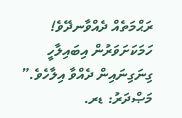ރަޙްމަތެއް ދެއްވާނދޭވެ! ހަމަކަށަވަރުން އިބައިލާހީ ގިނަގިނައިން ދެއްވާ އިލާހެވެ.”
މަޞްދަރު: ޑރ.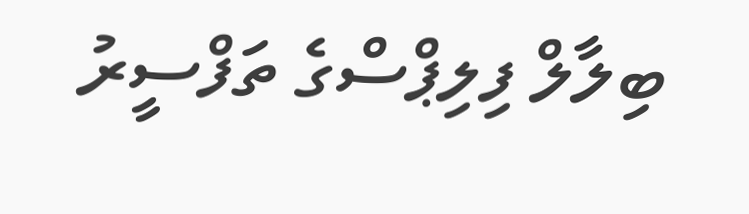ބިލާލް ފިލިޕްސްގެ ތަފްސީރު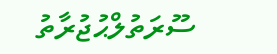ސޫރަތުލްޙުޖުރާތު